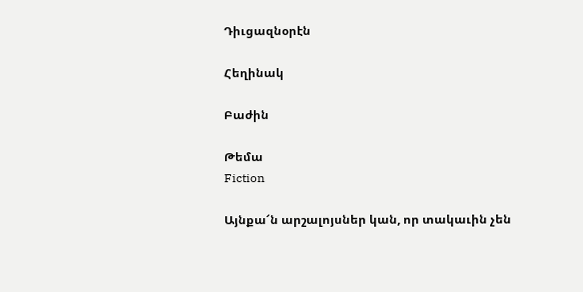Դիւցազնօրէն

Հեղինակ

Բաժին

Թեմա
Fiction

Այնքա՜ն արշալոյսներ կան, որ տակաւին չեն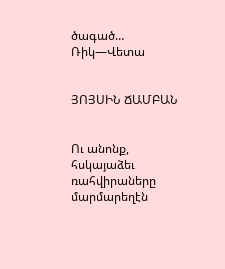ծագած…
Ռիկ—Վետա


ՅՈՅՍԻՆ ՃԱՄԲԱՆ


Ու անոնք, հսկայաձեւ ռահվիրաները մարմարեղէն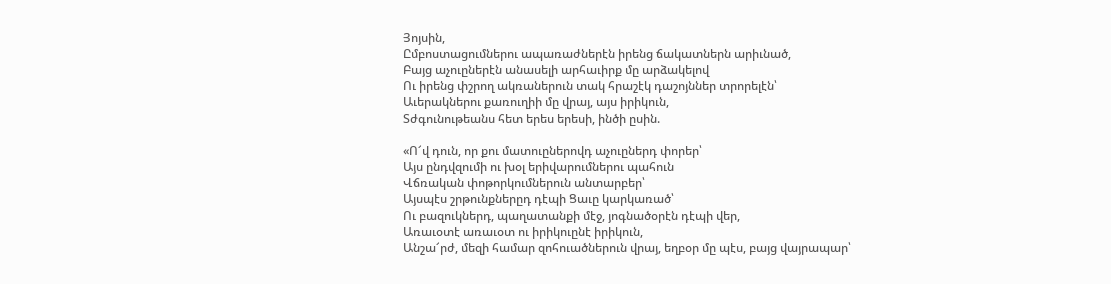Յոյսին,
Ըմբոստացումներու ապառաժներէն իրենց ճակատներն արիւնած,
Բայց աչուըներէն անասելի արհաւիրք մը արձակելով
Ու իրենց փշրող ակռաներուն տակ հրաշէկ դաշոյններ տրորելէն՝
Աւերակներու քառուղիի մը վրայ, այս իրիկուն,
Տժգունութեանս հետ երես երեսի, ինծի ըսին.

«Ո՜վ դուն, որ քու մատուըներովդ աչուըներդ փորեր՝
Այս ընդվզումի ու խօլ երիվարումներու պահուն
Վճռական փոթորկումներուն անտարբեր՝
Այսպէս շրթունքներըդ դէպի Ցաւը կարկառած՝
Ու բազուկներդ, պաղատանքի մէջ, յոգնածօրէն դէպի վեր,
Առաւօտէ առաւօտ ու իրիկուընէ իրիկուն,
Անշա՜րժ, մեզի համար զոհուածներուն վրայ, եղբօր մը պէս, բայց վայրապար՝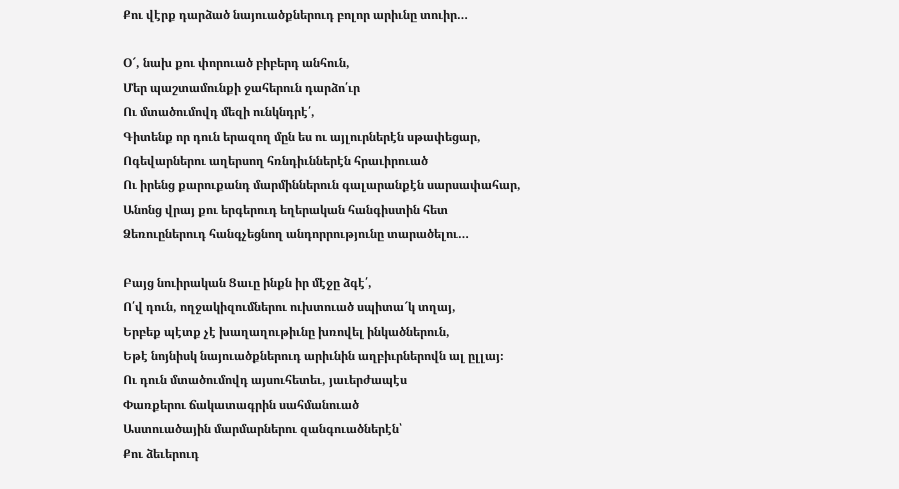Քու վէրք դարձած նայուածքներուդ բոլոր արիւնը տուիր…

Օ՜, նախ քու փորուած բիբերդ անհուն,
Մեր պաշտամունքի ջահերուն դարձո՛ւր
Ու մտածումովդ մեզի ունկնդրէ՛,
Գիտենք որ դուն երազող մըն ես ու այլուրներէն սթափեցար,
Ոգեվարներու աղերսող հռնդիւններէն հրաւիրուած
Ու իրենց քարուքանդ մարմիններուն գալարանքէն սարսափահար,
Անոնց վրայ քու երգերուդ եղերական հանգիստին հետ
Ձեռուըներուդ հանգչեցնող անդորրությունը տարածելու…

Բայց նուիրական Ցաւը ինքն իր մէջը ձգէ՛,
Ո՛վ դուն, ողջակիզումներու ուխտուած սպիտա՜կ տղայ,
Երբեք պէտք չէ խաղաղութիւնը խռովել ինկածներուն,
Եթէ նոյնիսկ նայուածքներուդ արիւնին աղբիւրներովն ալ ըլլայ։
Ու դուն մտածումովդ այսուհետեւ, յաւերժապէս
Փառքերու ճակատագրին սահմանուած
Աստուածային մարմարներու զանգուածներէն՝
Քու ձեւերուդ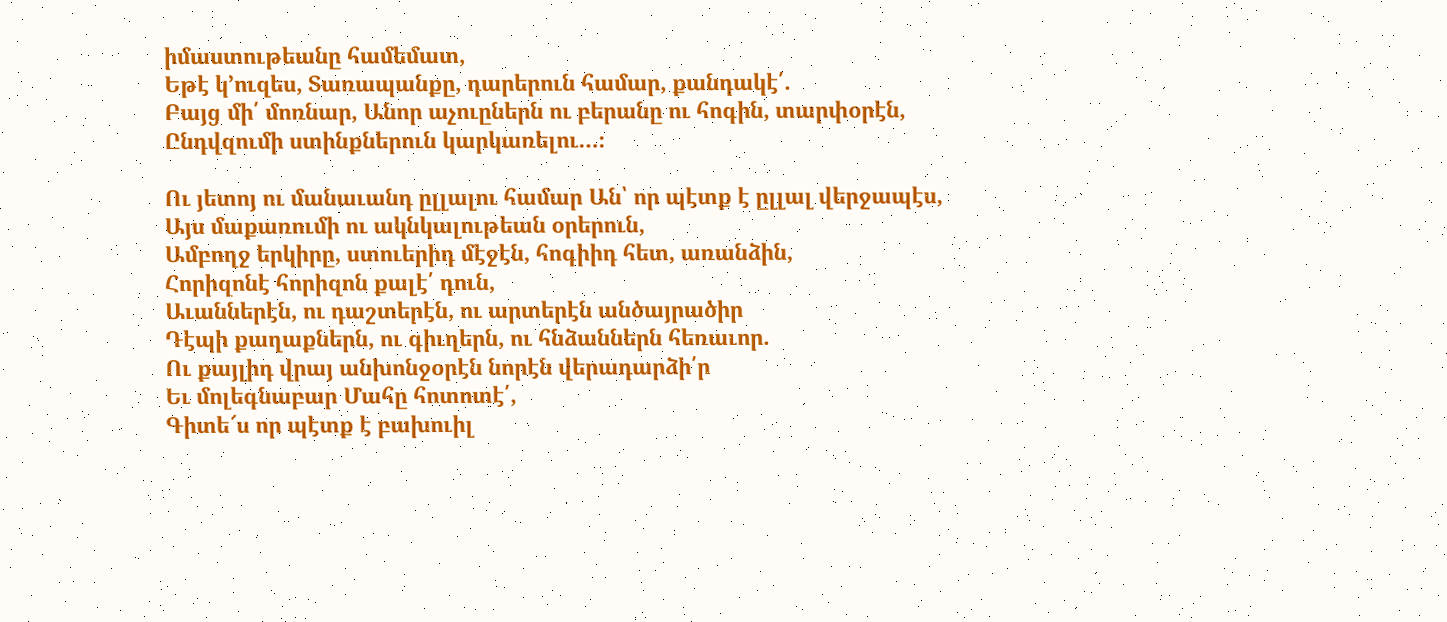իմաստութեանը համեմատ,
Եթէ կ՚ուզես, Տառապանքը, դարերուն համար, քանդակէ՛.
Բայց մի՛ մոռնար, Անոր աչուըներն ու բերանը ու հոգին, տարփօրէն,
Ընդվզումի ստինքներուն կարկառելու…։

Ու յետոյ ու մանաւանդ ըլլալու համար Ան՝ որ պէտք է ըլլալ վերջապէս,
Այս մաքառումի ու ակնկալութեան օրերուն,
Ամբողջ երկիրը, ստուերիդ մէջէն, հոգիիդ հետ, առանձին,
Հորիզոնէ հորիզոն քալէ՛ դուն,
Աւաններէն, ու դաշտերէն, ու արտերէն անծայրածիր
Դէպի քաղաքներն, ու գիւղերն, ու հնձաններն հեռաւոր.
Ու քայլիդ վրայ անխոնջօրէն նորէն վերադարձի՛ր
Եւ մոլեգնաբար Մահը հոտոտէ՛,
Գիտե՜ս որ պէտք է բախուիլ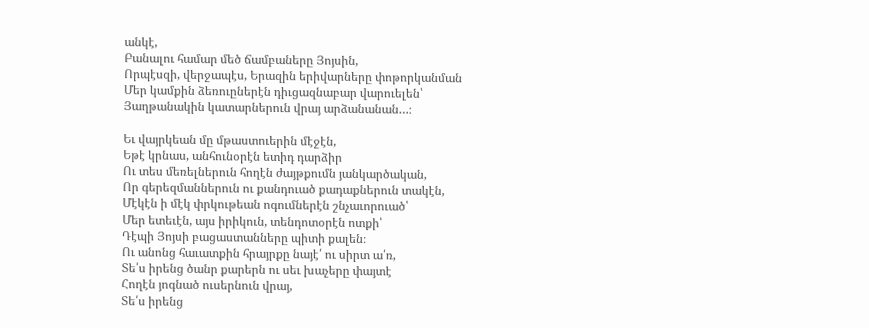անկէ,
Բանալու համար մեծ ճամբաները Յոյսին,
Որպէսզի, վերջապէս, Երազին երիվարները փոթորկանման
Մեր կամքին ձեռուըներէն դիւցազնաբար վարուելեն՝
Յաղթանակին կատարներուն վրայ արձանանան…։

Եւ վայրկեան մը մթաստուերին մէջէն,
Եթէ կրնաս, անհունօրէն ետիդ դարձիր
Ու տես մեռելներուն հողէն ժայթքումն յանկարծական,
Որ գերեզմաններուն ու քանդուած քադաքներուն տակէն,
Մէկէն ի մէկ փրկութեան ոգումներէն շնչաւորուած՝
Մեր ետեւէն, այս իրիկուն, տենդոտօրէն ոտքի՝
Դէպի Յոյսի բացաստանները պիտի քալեն։
Ու անոնց հաւատքին հրայրքը նայէ՛ ու սիրտ ա՛ռ,
Տե՛ս իրենց ծանր քարերն ու սեւ խաչերը փայտէ
Հողէն յոգնած ուսերնուն վրայ,
Տե՛ս իրենց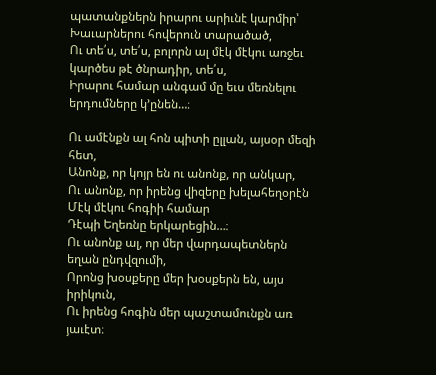պատանքներն իրարու արիւնէ կարմիր՝
Խաւարներու հովերուն տարածած,
Ու տե՛ս, տե՛ս, բոլորն ալ մէկ մէկու առջեւ կարծես թէ ծնրադիր, տե՛ս,
Իրարու համար անգամ մը եւս մեռնելու երդումները կ՚ընեն…։

Ու ամէնքն ալ հոն պիտի ըլլան, այսօր մեզի հետ,
Անոնք, որ կոյր են ու անոնք, որ անկար,
Ու անոնք, որ իրենց վիզերը խելահեղօրէն
Մէկ մէկու հոգիի համար
Դէպի Եղեռնը երկարեցին…։
Ու անոնք ալ, որ մեր վարդապետներն եղան ընդվզումի,
Որոնց խօսքերը մեր խօսքերն են, այս իրիկուն,
Ու իրենց հոգին մեր պաշտամունքն առ յաւէտ։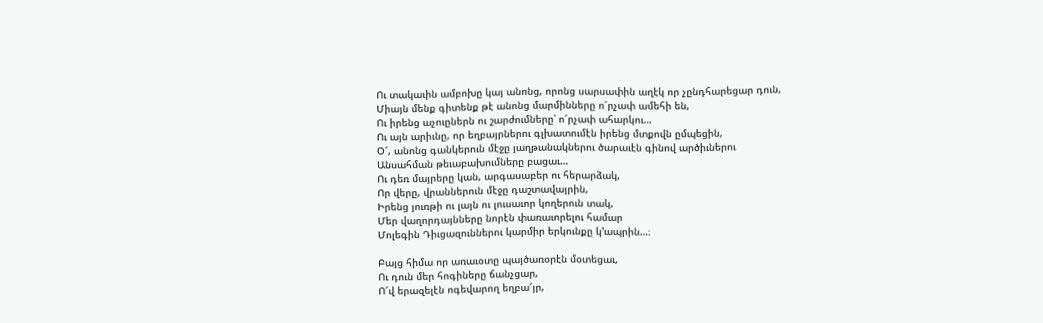Ու տակաւին ամբոխը կայ անոնց, որոնց սարսափին աղէկ որ չընդհարեցար դուն,
Միայն մենք գիտենք թէ անոնց մարմինները ո՜րչափ ամեհի են,
Ու իրենց աչուըներն ու շարժումները՝ ո՜րչափ ահարկու…
Ու այն արիւնը, որ եղբայրներու գլխատումէն իրենց մտքովն ըմպեցին,
Օ՜, անոնց գանկերուն մէջը յաղթանակներու ծարաւէն գինով արծիւներու
Անսահման թեւաբախումները բացաւ…
Ու դեռ մայրերը կան, արգասաբեր ու հերարձակ,
Որ վերը, վրաններուն մէջը դաշտավայրին,
Իրենց յուռթի ու լայն ու լուսաւոր կողերուն տակ,
Մեր վաղորդայնները նորէն փառաւորելու համար
Մոլեգին Դիւցազուններու կարմիր երկունքը կ՚ապրին…։

Բայց հիմա որ առաւօտը պայծառօրէն մօտեցաւ,
Ու դուն մեր հոգիները ճանչցար,
Ո՜վ երազելէն ոգեվարող եղբա՜յր,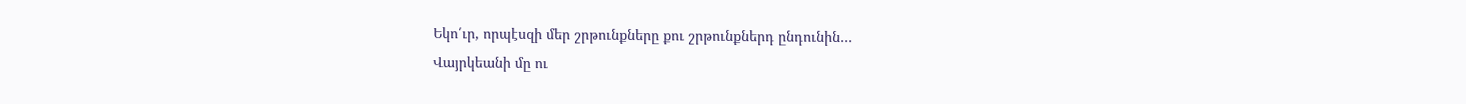Եկո՛ւր, որպէսզի մեր շրթունքները քու շրթունքներդ ընդունին…
Վայրկեանի մը ու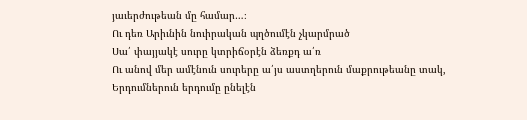յաւերժութեան մը համար…։
Ու դեռ Արիւնին նուիրական պղծումէն չկարմրած
Սա՛ փայյակէ սուրը կտրիճօրէն ձեռքդ ա՛ռ
Ու անով մեր ամէնուն սուրերը ա՛յս աստղերուն մաքրութեանը տակ,
Երդումներուն երդումը ընելէն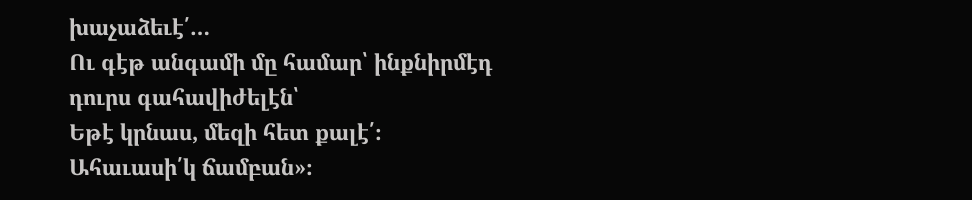խաչաձեւէ՛…
Ու գէթ անգամի մը համար՝ ինքնիրմէդ դուրս գահավիժելէն՝
Եթէ կրնաս, մեզի հետ քալէ՛։ Ահաւասի՛կ ճամբան»։